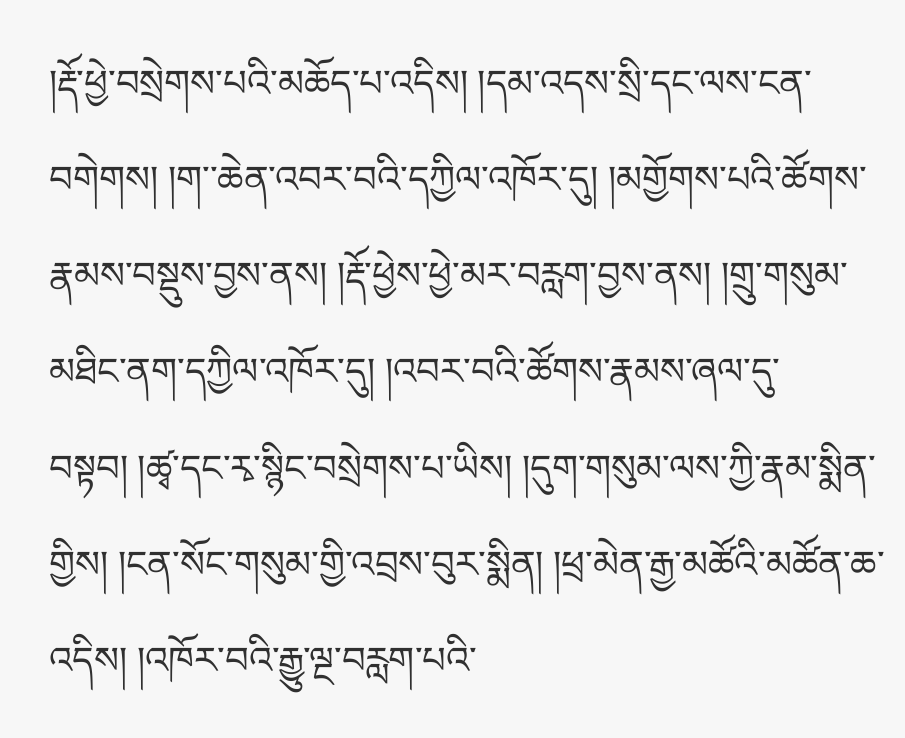།རྡོ་ཕྱེ་བསྲེགས་པའི་མཆོད་པ་འདིས། །དམ་འདས་སྲི་དང་ལས་ངན་བགེགས། །ག་་ཆེན་འབར་བའི་དཀྱིལ་འཁོར་དུ། །མགྱོགས་པའི་ཚོགས་རྣམས་བསྡུས་བྱས་ནས། །རྡོ་ཕྱེས་ཕྱེ་མར་བརླག་བྱས་ནས། །གྲུ་གསུམ་མཐིང་ནག་དཀྱིལ་འཁོར་དུ། །འབར་བའི་ཚོགས་རྣམས་ཞལ་དུ་བསྟབ། །ཚྭ་དང་རྭ་སྙིང་བསྲེགས་པ་ཡིས། །དུག་གསུམ་ལས་ཀྱི་རྣམ་སྨིན་གྱིས། །ངན་སོང་གསུམ་གྱི་འབྲས་བུར་སྨིན། །ཕྲ་མེན་རྒྱ་མཚོའི་མཚོན་ཆ་འདིས། །འཁོར་བའི་རྒྱུ་ལྔ་བརླག་པའི་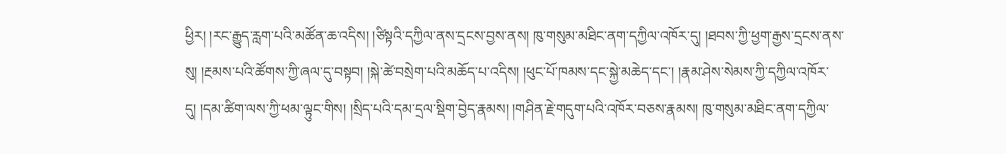ཕྱིར། །རང་རྒྱུད་རླག་པའི་མཚོན་ཆ་འདིས། །ཙིསྟའི་དཀྱིལ་ནས་དྲངས་བྱས་ནས། ཁུ་གསུམ་མཐིང་ནག་དཀྱིལ་འཁོར་དུ། །ཐབས་ཀྱི་ཕྱག་རྒྱས་དྲངས་ནས་སུ། །རྔམས་པའི་ཚོགས་ཀྱི་ཞལ་དུ་བསྟབ། །སྐེ་ཚེ་བསྲེག་པའི་མཆོད་པ་འདིས། །ཕུང་པོ་ཁམས་དང་སྐྱེ་མཆེད་དང་། །རྣམ་ཤེས་སེམས་ཀྱི་དཀྱིལ་འཁོར་དུ། །དམ་ཚིག་ལས་ཀྱི་ཕམ་ལྟུང་གིས། །སྲིད་པའི་དམ་དྲལ་སྡིག་བྱེད་རྣམས། །གཤིན་རྗེ་གདུག་པའི་འཁོར་བཅས་རྣམས། ཁུ་གསུམ་མཐིང་ནག་དཀྱིལ་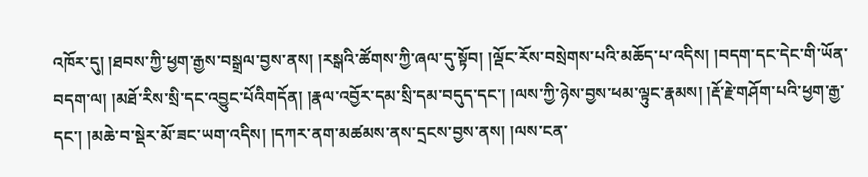འཁོར་དུ། །ཐབས་ཀྱི་ཕྱག་རྒྱས་བསྒྲལ་བྱས་ནས། །རསྒའི་ཚོགས་ཀྱི་ཞལ་དུ་སྟོབ། །ལྡོང་རོས་བསྲེགས་པའི་མཆོད་པ་འདིས། །བདག་དང་དེང་གི་ཡོན་བདག་ལ། །མཐོ་རིས་སྲི་དང་འབྱུང་པོའིགདོན། །རྣལ་འབྱོར་དམ་སྲི་དམ་བདུད་དང་། །ལས་ཀྱི་ཉེས་བྱས་ཕམ་ལྟུང་རྣམས། །རྡོ་རྗེ་གཤོག་པའི་ཕྱག་རྒྱ་དང་། །མཆེ་བ་སྡེར་མོ་ཟང་ཡག་འདིས། །དཀར་ནག་མཚམས་ནས་དྲངས་བྱས་ནས། །ལས་ངན་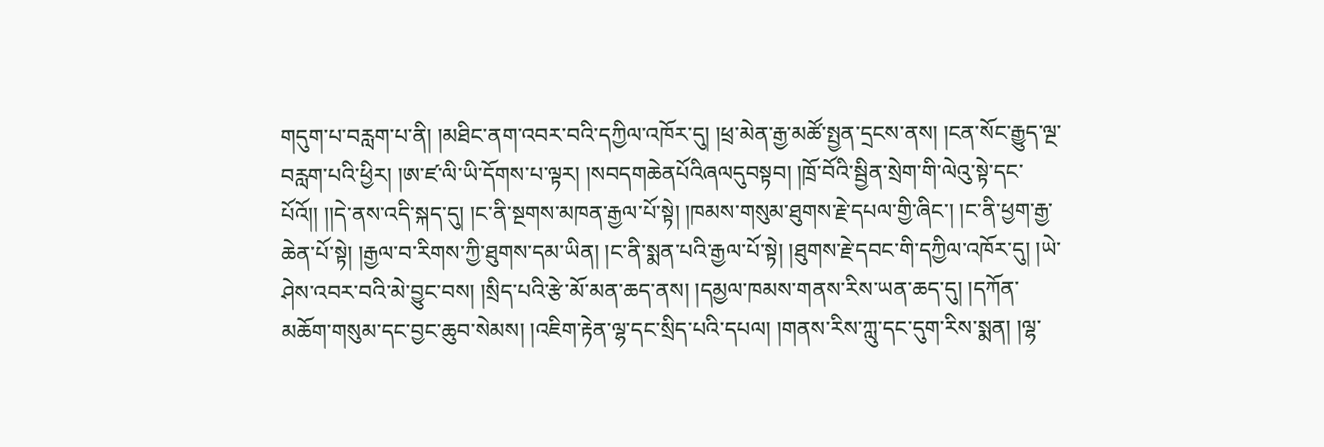གདུག་པ་བརླག་པ་ནི། །མཐིང་ནག་འབར་བའི་དཀྱིལ་འཁོར་དུ། །ཕྲ་མེན་རྒྱ་མཚོ་སྤྱན་དྲངས་ནས། །ངན་སོང་རྒྱུད་ལྔ་བརླག་པའི་ཕྱིར། །ཨ་ཛ་ལི་ཡི་དོགས་པ་ལྟར། །སབདགཆེནཔོའིཞལདུབསྟབ། །ཁྲོ་བོའི་སྦྱིན་སྲེག་གི་ལེའུ་སྟེ་དང་པོའོ།། །།དེ་ནས་འདི་སྐད་དུ། །ང་ནི་སྔགས་མཁན་རྒྱལ་པོ་སྟེ། །ཁམས་གསུམ་ཐུགས་རྗེ་དཔལ་གྱི་ཞིང་། །ང་ནི་ཕྱག་རྒྱ་ཆེན་པོ་སྟེ། །རྒྱལ་བ་རིགས་ཀྱི་ཐུགས་དམ་ཡིན། །ང་ནི་སྨན་པའི་རྒྱལ་པོ་སྟེ། །ཐུགས་རྗེ་དབང་གི་དཀྱིལ་འཁོར་དུ། །ཡེ་ཤེས་འབར་བའི་མེ་བྱུང་བས། །སྲིད་པའི་རྩེ་མོ་མན་ཆད་ནས། །དམྱལ་ཁམས་གནས་རིས་ཡན་ཆད་དུ། །དཀོན་མཆོག་གསུམ་དང་བྱང་ཆུབ་སེམས། །འཇིག་རྟེན་ལྷ་དང་སྲིད་པའི་དཔལ། །གནས་རིས་ཀླུ་དང་དུག་རིས་སྨན། །ལྷ་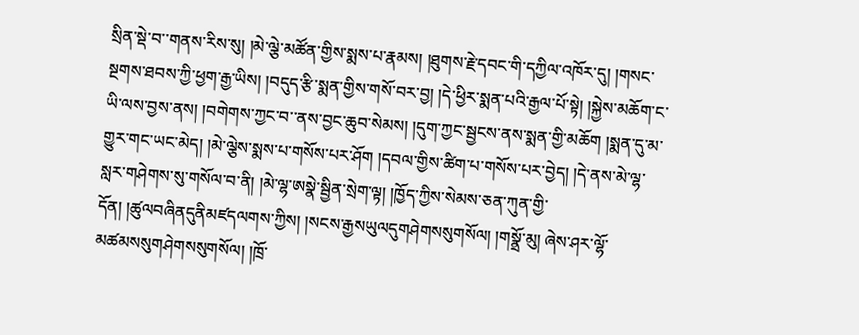སྲིན་སྡེ་བ་་གནས་རིས་སུ། །མེ་ལྕེ་མཚོན་གྱིས་སྨས་པ་རྣམས། །ཐུགས་རྗེ་དབང་གི་དཀྱིལ་འཁོར་དུ། །གསང་སྔགས་ཐབས་ཀྱི་ཕྱག་རྒྱ་ཡིས། །བདུད་རྩི་སྨན་གྱིས་གསོ་བར་བྱ། །དེ་ཕྱིར་སྨན་པའི་རྒྱལ་པོ་སྟེ། །སྐྱེས་མཆོག་ང་ཡི་ལས་བྱས་ནས། །བགེགས་ཀྱང་བ་་ནས་བྱང་ཆུབ་སེམས། །དུག་ཀྱང་སྦྱངས་ནས་སྨན་གྱི་མཆོག །སྨན་དུ་མ་གྱུར་གང་ཡང་མེད། །མེ་ལྕེས་སྨས་པ་གསོས་པར་ཤོག །དབལ་གྱིས་ཚིག་པ་གསོས་པར་བྱེད། །དེ་ནས་མེ་ལྷ་སླར་གཤེགས་སུ་གསོལ་བ་ནི། །མེ་ལྷ་ཨསྣེ་སྦྱིན་སྲེག་ལྟ། །ཁྱོད་ཀྱིས་སེམས་ཅན་ཀུན་གྱི་དོན། །ཚུལབཞིནདུནིམཛདལགས་ཀྱིས། །སངས་རྒྱསཡུལདུགཤེགསསུགསོལ། །གསྣྲོ་མུ། ཞེས་ཤར་ལྷོ་མཚམསསུགཤེགསསུགསོལ། །ཁྲོ་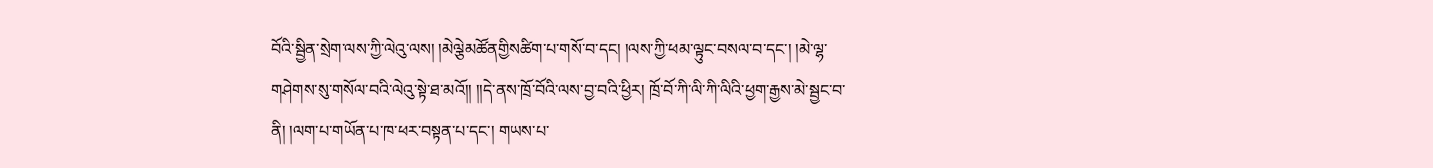བོའི་སྦྱིན་སྲེག་ལས་ཀྱི་ལེའུ་ལས། །མེལྕེམཚོནགྱིསཚིག་པ་གསོ་བ་དང། །ལས་ཀྱི་ཕམ་ལྟུང་བསལ་བ་དང་། །མེ་ལྷ་གཤེགས་སུ་གསོལ་བའི་ལེའུ་སྟེ་ཐ་མའོ།། །།དེ་ནས་ཁྲོ་བོའི་ལས་བྱ་བའི་ཕྱིར། ཁྲོ་བོ་ཀི་ལི་ཀི་ལིའི་ཕྱག་རྒྱས་མེ་སྦྱང་བ་ནི། །ལག་པ་གཡོན་པ་ཁ་ཕར་བསྟན་པ་དང་། གཡས་པ་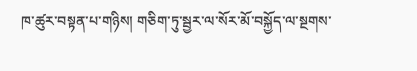ཁ་ཚུར་བསྟན་པ་གཉིས། གཅིག་ཏུ་སྦྱར་ལ་སོར་མོ་བསྐྱོད་ལ་སྔགས་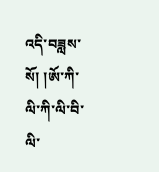འདི་བཟླས་སོ། །ཨོ་ཀི་ལི་ཀི་ལི་བི་ལི་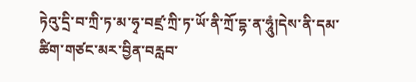ཏེའུ་དྲི་བ་ཀྲི་ཏ་མ་ཧྭ་བཛྲ་ཀྲི་ཏ་ཡོ་ནི་ཀྲོ་དྷ་ན་ཧཱུཾ།དེས་ནི་དམ་ཚིག་གཙང་མར་བྱིན་བརླབ་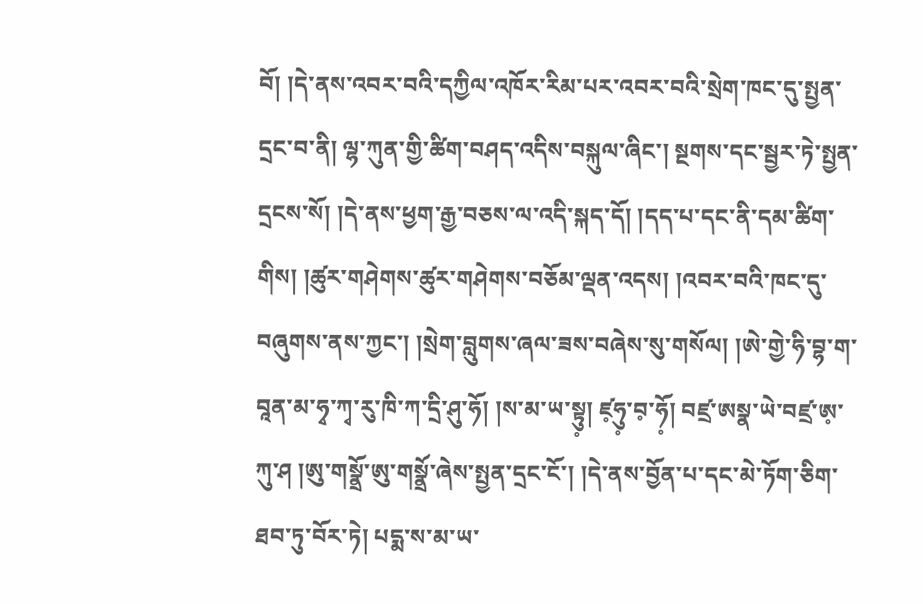བོ། །དེ་ནས་འབར་བའི་དཀྱིལ་འཁོར་རིམ་པར་འབར་བའི་སྲེག་ཁང་དུ་སྤྱན་དྲང་བ་ནི། ལྷ་ཀུན་གྱི་ཚིག་བཤད་འདིས་བསྐུལ་ཞིང་། སྔགས་དང་སྦྱར་ཏེ་སྤྱན་དྲངས་སོ། །དེ་ནས་ཕྱག་རྒྱ་བཅས་ལ་འདི་སྐད་དོ། །དད་པ་དང་ནི་དམ་ཚིག་གིས། །ཚུར་གཤེགས་ཚུར་གཤེགས་བཅོམ་ལྡན་འདས། །འབར་བའི་ཁང་དུ་བཞུགས་ནས་ཀྱང་། །སྲེག་བླུགས་ཞལ་ཟས་བཞེས་སུ་གསོལ། །ཨེ་གྱེ་ཧི་བྷ་ག་བཱན་མ་ཧྭ་ཀྭ་རུ་ཁི་ཀ་དྲི་ཤུ་ཧོ། །ས་མ་ཡ་སྟུ༷། ཛ༷ཧུ༷་བ༷་ཧོ༷། བཛྲ་ཨསྣ་ཡེ་བཛྲ་ཨ༷་ཀུ་ཤ །ཨུ་གསྣྲོ་ཨུ་གསྣྲོ་ཞེས་སྤྱན་དྲང་ངོ་། །དེ་ནས་བྱོན་པ་དང་མེ་ཏོག་ཅིག་ཐབ་ཏུ་བོར་ཏེ། པདྨ་ས་མ་ཡ་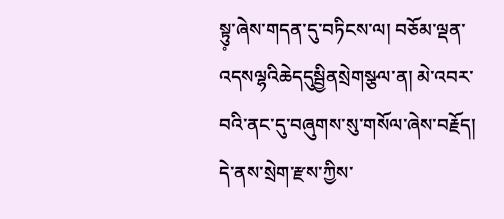སྟུ༷་ཞེས་གདན་དུ་བཏིངས་ལ། བཅོམ་ལྡན་འདསལྷའིཆེདདུསྦྱིནསྲེགསྩལ་ན། མེ་འབར་བའི་ནང་དུ་བཞུགས་སུ་གསོལ་ཞེས་བརྗོད། དེ་ནས་སྲེག་རྫས་ཀྱིས་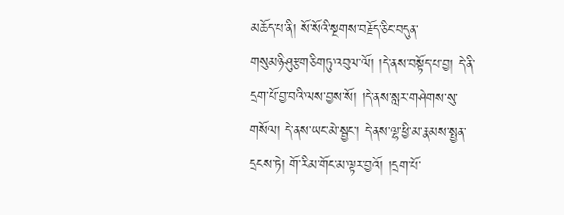མཆོད་པ་ནི། སོ་སོའི་སྔགས་བརྗོད་ཅིང་བདུན་གསུམཉིཤུརྩགཅིགཏུ་འབུལ་ལོ། །དེ་ནས་བསྟོད་པ་བྱ། དེ་ནི་དྲག་པོ་བྱ་བའི་ལས་བྱས་སོ། །དེ་ནས་སླར་གཤེགས་སུ་གསོལ། དེ་ནས་ཡང་མེ་སྦྱང་། དེ་ནས་ལྷ་ཕྱི་མ་རྣམས་སྤྱན་དྲངས་ཏེ། གོ་རིམ་གོང་མ་ལྟར་བྱའོ། །དྲག་པོ་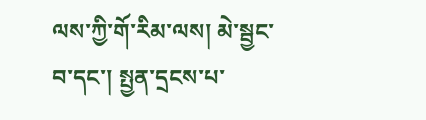ལས་ཀྱི་གོ་རིམ་ལས། མེ་སྦྱང་བ་དང་། སྤྱན་དྲངས་པ་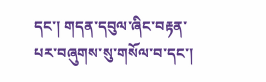དང་། གདན་དབུལ་ཞིང་བརྟན་པར་བཞུགས་སུ་གསོལ་བ་དང་།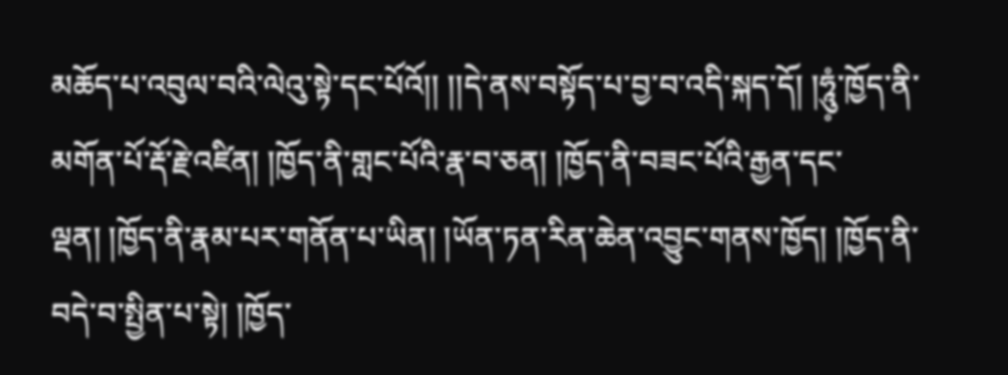མཆོད་པ་འབུལ་བའི་ལེའུ་སྟེ་དང་པོའོ།། །།དེ་ནས་བསྟོད་པ་བྱ་བ་འདི་སྐད་དོ། །ཧཱུཾ༷་ཁྱོད་ནི་མགོན་པོ་རྡོ་རྗེ་འཛིན། །ཁྱོད་ནི་གླང་པོའི་རྣ་བ་ཅན། །ཁྱོད་ནི་བཟང་པོའི་རྒྱན་དང་ལྡན། །ཁྱོད་ནི་རྣམ་པར་གནོན་པ་ཡིན། །ཡོན་ཏན་རིན་ཆེན་འབྱུང་གནས་ཁྱོད། །ཁྱོད་ནི་བདེ་བ་སྤྱིན་པ་སྟེ། །ཁྱོད་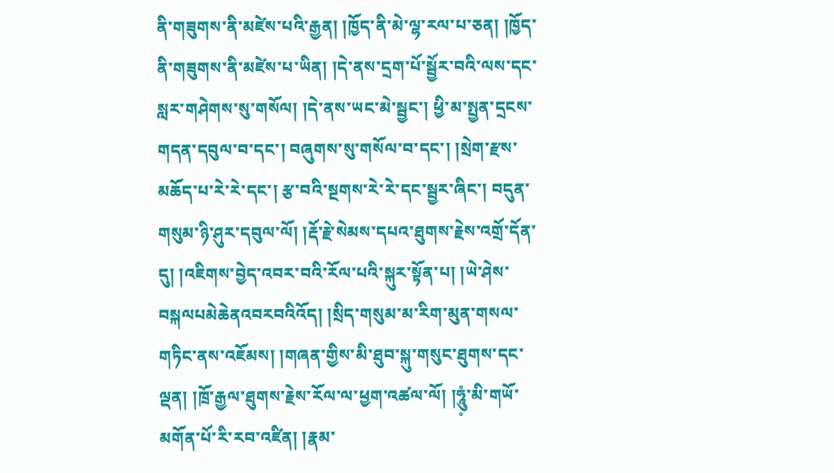ནི་གཟུགས་ནི་མཛེས་པའི་རྒྱན། །ཁྱོད་ནི་མེ་ལྷ་རལ་པ་ཅན། །ཁྱོད་ནི་གཟུགས་ནི་མཛེས་པ་ཡིན། །དེ་ནས་དྲག་པོ་སྦྱོར་བའི་ལས་དང་སླར་གཤེགས་སུ་གསོལ། །དེ་ནས་ཡང་མེ་སྦྱང་། ཕྱི་མ་སྤྱན་དྲངས་གདན་དབུལ་བ་དང་། བཞུགས་སུ་གསོལ་བ་དང་། །སྲེག་རྫས་མཆོད་པ་རེ་རེ་དང་། རྩ་བའི་སྔགས་རེ་རེ་དང་སྦྱར་ཞིང་། བདུན་གསུམ་ཉི་ཤུར་དབུལ་ལོ། །རྡོ་རྗེ་སེམས་དཔའ་ཐུགས་རྗེས་འགྲོ་དོན་དུ། །འཇིགས་བྱེད་འབར་བའི་རོལ་པའི་སྐུར་སྟོན་པ། །ཡེ་ཤེས་བསྐལཔམེཆེནའབརབའིའོད། །སྲིད་གསུམ་མ་རིག་མུན་གསལ་གཏིང་ནས་འཇོམས། །གཞན་གྱིས་མི་ཐུབ་སྐུ་གསུང་ཐུགས་དང་ལྡན། །ཁྲོ་རྒྱལ་ཐུགས་རྗེས་རོལ་ལ་ཕྱག་འཚལ་ལོ། །ཧཱུཾ༷་མི་གཡོ་མགོན་པོ་རི་རབ་འཛིན། །རྣམ་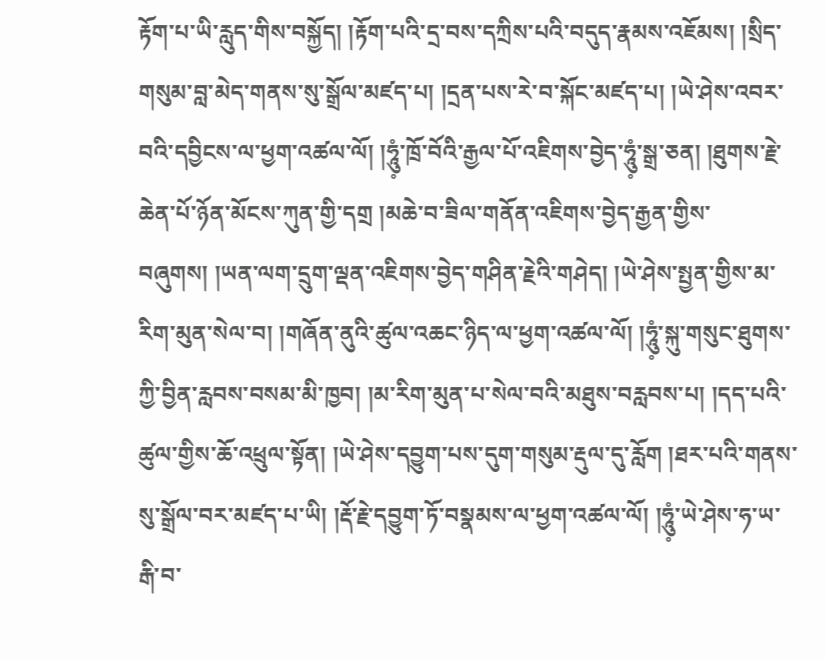རྟོག་པ་ཡི་རླུད་གིས་བསྐྱོད། །རྟོག་པའི་དྲ་བས་དཀྲིས་པའི་བདུད་རྣམས་འཇོམས། །སྲིད་གསུམ་བླ་མེད་གནས་སུ་སྒྲོལ་མཛད་པ། །དྲན་པས་རེ་བ་སྐོང་མཛད་པ། །ཡེ་ཤེས་འབར་བའི་དབྱིངས་ལ་ཕྱག་འཚལ་ལོ། །ཧཱུཾ༷་ཁྲོ་བོའི་རྒྱལ་པོ་འཇིགས་བྱེད་ཧཱུཾ༷་སྒྲ་ཅན། །ཐུགས་རྗེ་ཆེན་པོ་ཉོན་མོངས་ཀུན་གྱི་དགྲ །མཆེ་བ་ཟིལ་གནོན་འཇིགས་བྱེད་རྒྱན་གྱིས་བཞུགས། །ཡན་ལག་དྲུག་ལྡན་འཇིགས་བྱེད་གཤིན་རྗེའི་གཤེད། །ཡེ་ཤེས་སྤྱན་གྱིས་མ་རིག་མུན་སེལ་བ། །གཞོན་ནུའི་ཚུལ་འཆང་ཉིད་ལ་ཕྱག་འཚལ་ལོ། །ཧཱུཾ༷་སྐུ་གསུང་ཐུགས་ཀྱི་བྱིན་རླབས་བསམ་མི་ཁྱབ། །མ་རིག་མུན་པ་སེལ་བའི་མཐུས་བརླབས་པ། །དད་པའི་ཚུལ་གྱིས་ཆོ་འཕྲུལ་སྟོན། །ཡེ་ཤེས་དབྱུག་པས་དུག་གསུམ་རྡུལ་དུ་རློག །ཐར་པའི་གནས་སུ་སྒྲོལ་བར་མཛད་པ་ཡི། །རྡོ་རྗེ་དབྱུག་ཏོ་བསྣམས་ལ་ཕྱག་འཚལ་ལོ། །ཧཱུཾ༷་ཡེ་ཤེས་ཧ་ཡ་རྒི་བ་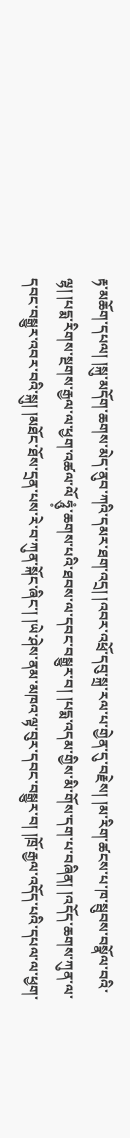རྟ་མཆོག་དཔལ། །སྐུ་མདོག་ཆགས་མེད་ནུབ་ཀའི་དམར་ཐག་འདྲ། །འབར་འཕྲོ་དབུ་སྐྲ་རལ་པ་གྱེན་དུ་བརྗེས། །མ་རིག་ཚངས་པ་ཁ་སྦུབས་བསྣོལ་བའི་ལྷ། །པདྨ་རིགས་སྔགས་རྒྱལ་ལ་ཕྱག་འཚལ་ལོ ཧཱུཾ༷་ཆགས་པའི་ཐབས་ལ་དབང་བསྒྱུར་བ། །པདྨ་འདམ་གྱིས་མི་གོས་དག་པ་བཞིན། །འདོད་ཆགས་ཀུན་ལ་དབང་བསྒྱུར་འབར་བའི་སྐུ། །མཐོང་ཐོས་དྲན་པས་རེ་བ་ཀུན་སྐོང་ཞིང་། །ཡེ་ཤེས་ནམ་མཁའ་ལྟ་བུར་དབང་བསྒྱུར་བ། །ཁྲོ་རྒྱལ་འདོད་པའི་དཔལ་ལ་ཕྱག་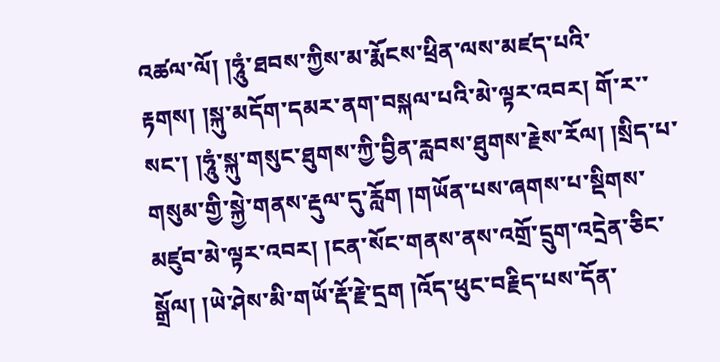འཚལ་ལོ། །ཧཱུཾ་ཐབས་ཀྱིས་མ་རྨོངས་ཕྲིན་ལས་མཛད་པའི་རྟགས། །སྐུ་མདོག་དམར་ནག་བསྐལ་པའི་མེ་ལྟར་འབར། གོ་ར་་སང་། །ཧཱུཾ་སྐུ་གསུང་ཐུགས་ཀྱི་བྱིན་རླབས་ཐུགས་རྗེས་རོལ། །སྲིད་པ་གསུམ་གྱི་སྐྱེ་གནས་རྡུལ་དུ་རློག །གཡོན་པས་ཞགས་པ་སྡིགས་མཛུབ་མེ་ལྟར་འབར། །ངན་སོང་གནས་ནས་འགྲོ་དྲུག་འདྲེན་ཅིང་སྒྲོལ། །ཡེ་ཤེས་མི་གཡོ་རྡོ་རྗེ་དྲག །འོད་ཕུང་བརྗིད་པས་དོན་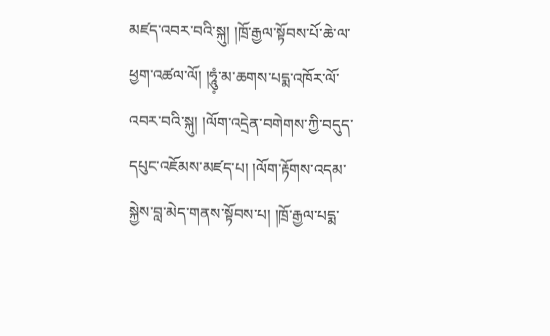མཛད་འབར་བའི་སྐུ། །ཁྲོ་རྒྱལ་སྟོབས་པོ་ཆེ་ལ་ཕྱག་འཚལ་ལོ། །ཧཱུཾ༷་མ་ཆགས་པདྨ་འཁོར་ལོ་འབར་བའི་སྐུ། །ལོག་འདྲེན་བགེགས་ཀྱི་བདུད་དཔུང་འཇོམས་མཛད་པ། །ལོག་རྟོགས་འདམ་སྐྱེས་བླ་མེད་གནས་སྟོབས་པ། །ཁྲོ་རྒྱལ་པདྨ་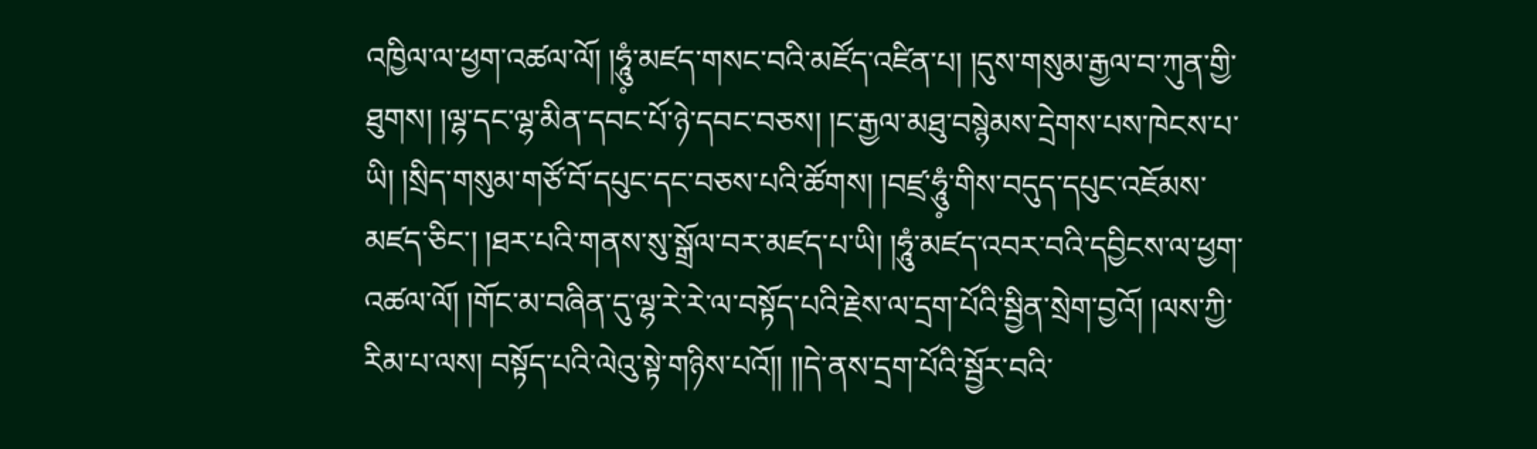འཁྱིལ་ལ་ཕྱག་འཚལ་ལོ། །ཧཱུཾ༷་མཛད་གསང་བའི་མཛོད་འཛིན་པ། །དུས་གསུམ་རྒྱལ་བ་ཀུན་གྱི་ཐུགས། །ལྷ་དང་ལྷ་མིན་དབང་པོ་ཉེ་དབང་བཅས། །ང་རྒྱལ་མཐུ་བསྙེམས་དྲེགས་པས་ཁེངས་པ་ཡི། །སྲིད་གསུམ་གཙོ་བོ་དཔུང་དང་བཅས་པའི་ཚོགས། །བཛྲ་ཧཱུཾ༷་གིས་བདུད་དཔུང་འཇོམས་མཛད་ཅིང་། །ཐར་པའི་གནས་སུ་སྒྲོལ་བར་མཛད་པ་ཡི། །ཧཱུཾ་མཛད་འབར་བའི་དབྱིངས་ལ་ཕྱག་འཚལ་ལོ། །གོང་མ་བཞིན་དུ་ལྷ་རེ་རེ་ལ་བསྟོད་པའི་རྗེས་ལ་དྲག་པོའི་སྦྱིན་སྲེག་བྱའོ། །ལས་ཀྱི་རིམ་པ་ལས། བསྟོད་པའི་ལེའུ་སྟེ་གཉིས་པའོ།། །།དེ་ནས་དྲག་པོའི་སྦྱོར་བའི་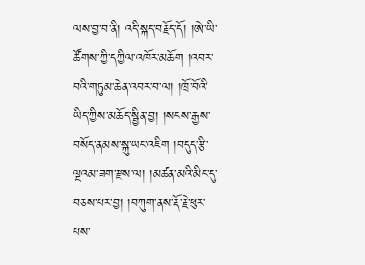ལས་བྱ་བ་ནི། འདི་སྐད་བརྗོད་དོ། །ཨེ་ཡི་ཚོགས་ཀྱི་དཀྱིལ་འཁོར་མཆོག །འབར་བའི་གཏུམ་ཆེན་འབར་བ་ལ། །ཁྲོ་བོའི་ཡིད་ཀྱིས་མཆོད་སྦྱིན་བྱ། །སངས་རྒྱས་བསོད་ནམས་སྐུ་ཡང་འཇིག །བདུད་རྩི་ལྔའམ་ཟག་རྫས་ལ། །མཚན་མའི་མིང་དུ་བཅས་པར་བྱ། །བཀུག་ནས་རྡོ་རྗེ་ཕུར་པས་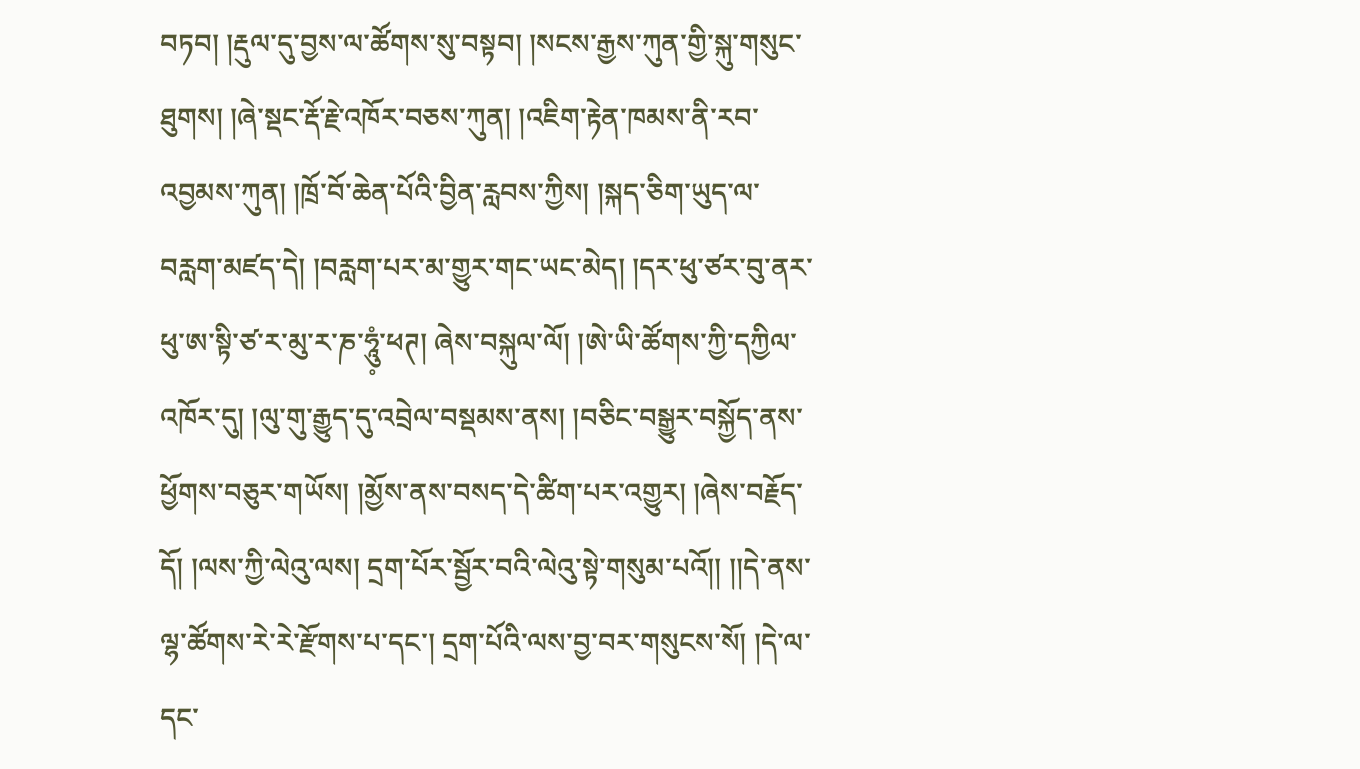བཏབ། །རྡུལ་དུ་བྱས་ལ་ཚོགས་སུ་བསྟབ། །སངས་རྒྱས་ཀུན་གྱི་སྐུ་གསུང་ཐུགས། །ཞེ་སྡང་རྡོ་རྗེ་འཁོར་བཅས་ཀུན། །འཇིག་རྟེན་ཁམས་ནི་རབ་འབྱམས་ཀུན། །ཁྲོ་བོ་ཆེན་པོའི་བྱིན་རླབས་ཀྱིས། །སྐད་ཅིག་ཡུད་ལ་བརླག་མཛད་དེ། །བརླག་པར་མ་གྱུར་གང་ཡང་མེད། །དར་ཕུ་ཙར་བུ་ནར་ཕུ་ཨ་སྟི་ཙ་ར་མུ་ར་ཎ་ཧཱུཾ༷་ཕཊ། ཞེས་བསྐུལ་ལོ། །ཨེ་ཡི་ཚོགས་ཀྱི་དཀྱིལ་འཁོར་དུ། །ལུ་གུ་རྒྱུད་དུ་འབྲེལ་བསྡམས་ནས། །བཅིང་བསྒྱུར་བསྐྱོད་ནས་ཕྱོགས་བཅུར་གཡོས། །མྱོས་ནས་བསད་དེ་ཚིག་པར་འགྱུར། །ཞེས་བརྗོད་དོ། །ལས་ཀྱི་ལེའུ་ལས། དྲག་པོར་སྦྱོར་བའི་ལེའུ་སྟེ་གསུམ་པའོ།། །།དེ་ནས་ལྷ་ཚོགས་རེ་རེ་རྫོགས་པ་དང་། དྲག་པོའི་ལས་བྱ་བར་གསུངས་སོ། །དེ་ལ་དང་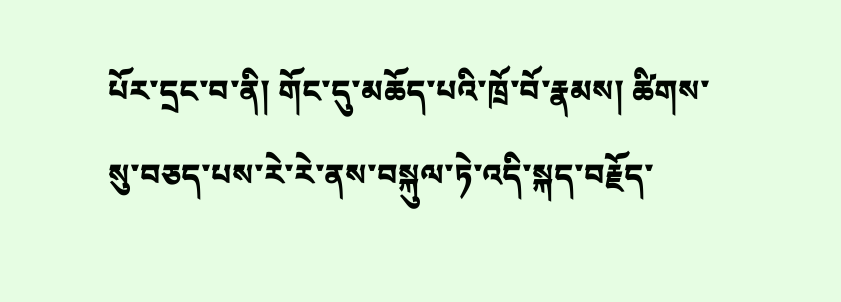པོར་དྲང་བ་ནི། གོང་དུ་མཆོད་པའི་ཁྲོ་བོ་རྣམས། ཚིགས་སུ་བཅད་པས་རེ་རེ་ནས་བསྐུལ་ཏེ་འདི་སྐད་བརྗོད་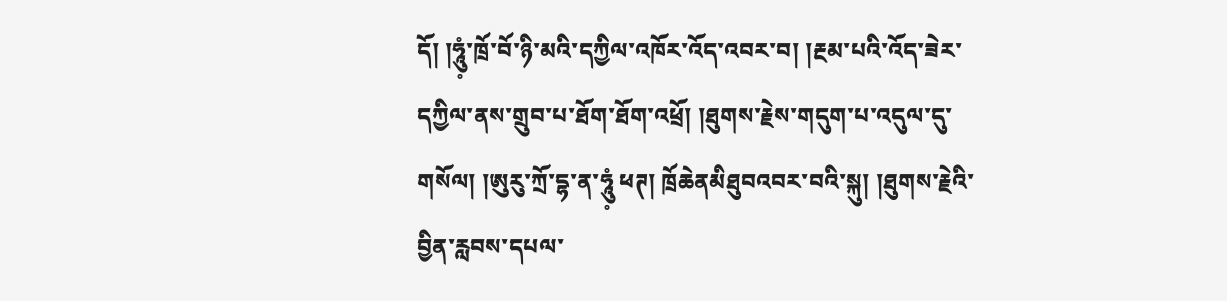དོ། །ཧཱུཾ༷་ཁྲོ་བོ་ཉི་མའི་དཀྱིལ་འཁོར་འོད་འབར་བ། །རྔམ་པའི་འོད་ཟེར་དཀྱིལ་ནས་གྲུབ་པ་ཐོག་ཐོག་འཕྲོ། །ཐུགས་རྗེས་གདུག་པ་འདུལ་དུ་གསོལ། །ཨུརུ་ཀྲོ་དྷ་ན་ཧཱུཾ༷ ཕཊ། ཁྲོཆེནམིཐུབའབར་བའི་སྐུ། །ཐུགས་རྗེའི་བྱིན་རླབས་དཔལ་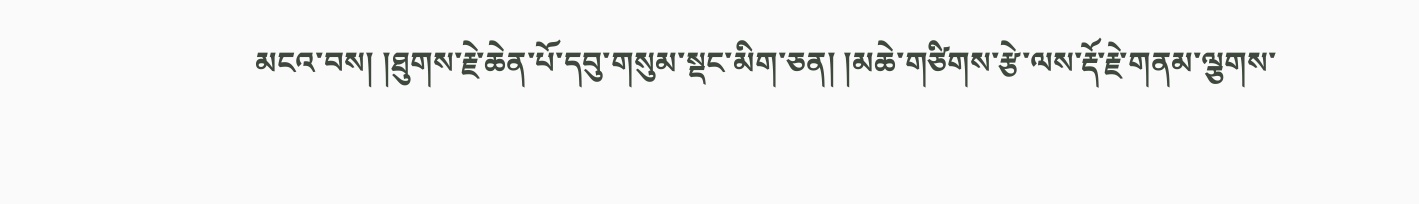མངའ་བས། །ཐུགས་རྗེ་ཆེན་པོ་དབུ་གསུམ་སྡང་མིག་ཅན། །མཆེ་གཙིགས་རྩེ་ལས་རྡོ་རྗེ་གནམ་ལྕགས་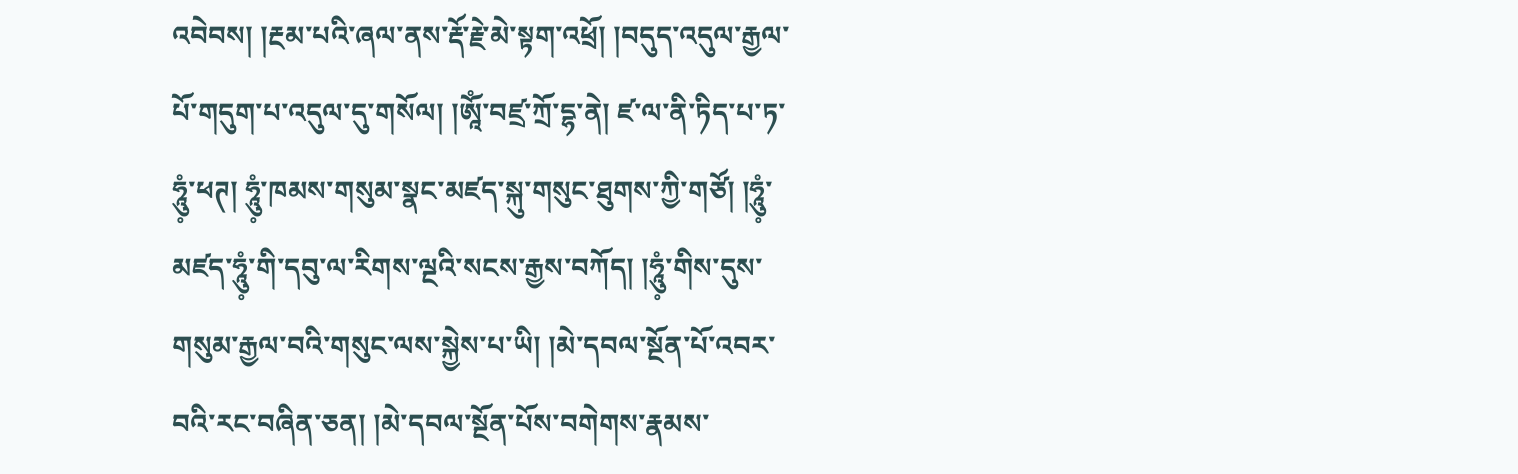འབེབས། །རྔམ་པའི་ཞལ་ནས་རྡོ་རྗེ་མེ་སྟག་འཕྲོ། །བདུད་འདུལ་རྒྱལ་པོ་གདུག་པ་འདུལ་དུ་གསོལ། །ཨཱོཾ་བཛྲ་ཀྲོ་དྷ་ནེ། ཛ་ལ་ནི་ཏིད་པ་ཏ་ཧཱུཾ༷་ཕཊ། ཧཱུཾ༷་ཁམས་གསུམ་སྣང་མཛད་སྐུ་གསུང་ཐུགས་ཀྱི་གཙོ། །ཧཱུཾ༷་མཛད་ཧཱུཾ༷་གི་དབུ་ལ་རིགས་ལྔའི་སངས་རྒྱས་བཀོད། །ཧཱུཾ༷་གིས་དུས་གསུམ་རྒྱལ་བའི་གསུང་ལས་སྐྱེས་པ་ཡི། །མེ་དབལ་སྔོན་པོ་འབར་བའི་རང་བཞིན་ཅན། །མེ་དབལ་སྔོན་པོས་བགེགས་རྣམས་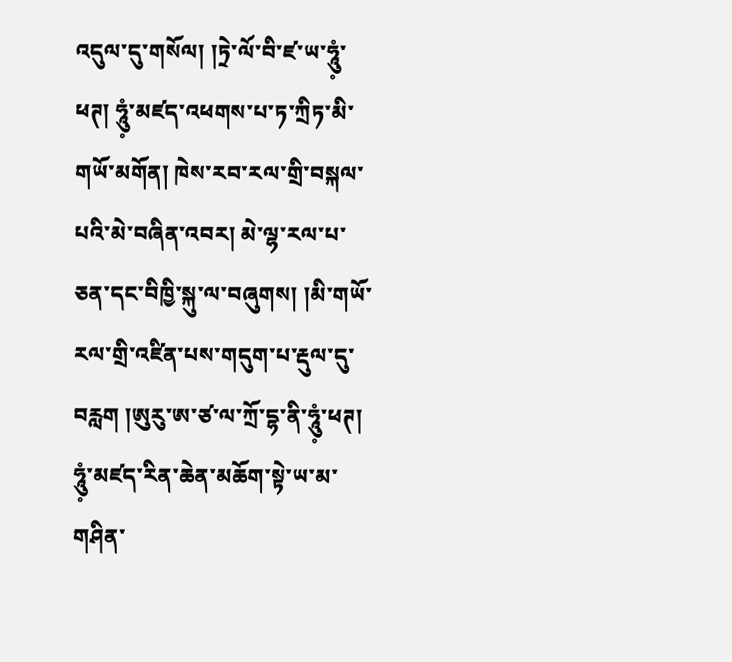འདུལ་དུ་གསོལ། །ཏྲེ་ལོ་བི་ཛ་ཡ་ཧཱུཾ༷་ཕཊ། ཧཱུཾ༷་མཛད་འཕགས་པ་ཏ་ཀྲིཏ་མི་གཡོ་མགོན། ཁེས་རབ་རལ་གྲི་བསྐལ་པའི་མེ་བཞིན་འབར། མེ་ལྷ་རལ་པ་ཅན་དང་བིཁྱི་སྐུ་ལ་བཞུགས། །མི་གཡོ་རལ་གྲི་འཛིན་པས་གདུག་པ་རྡུལ་དུ་བརླག །ཨུརུ་ཨ་ཙ་ལ་ཀྲོ་དྷ་ནི་ཧཱུཾ༷་ཕཊ། ཧཱུཾ༷་མཛད་རིན་ཆེན་མཆོག་སྟེ་ཡ་མ་གཤིན་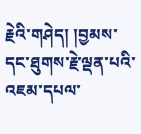རྗེའི་གཤེད། །བྱམས་དང་ཐུགས་རྗེ་ལྡན་པའི་འཇམ་དཔལ་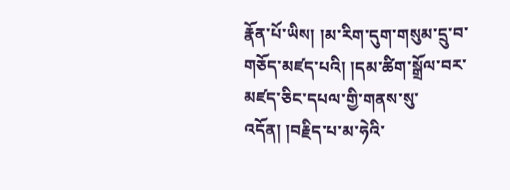རྣོན་པོ་ཡིས། །མ་རིག་དུག་གསུམ་དྲུ་བ་གཅོད་མཛད་པའི། །དམ་ཚིག་སྒྲོལ་བར་མཛད་ཅིང་དཔལ་གྱི་གནས་སུ་འདོན། །བརྗིད་པ་མ་ཧེའི་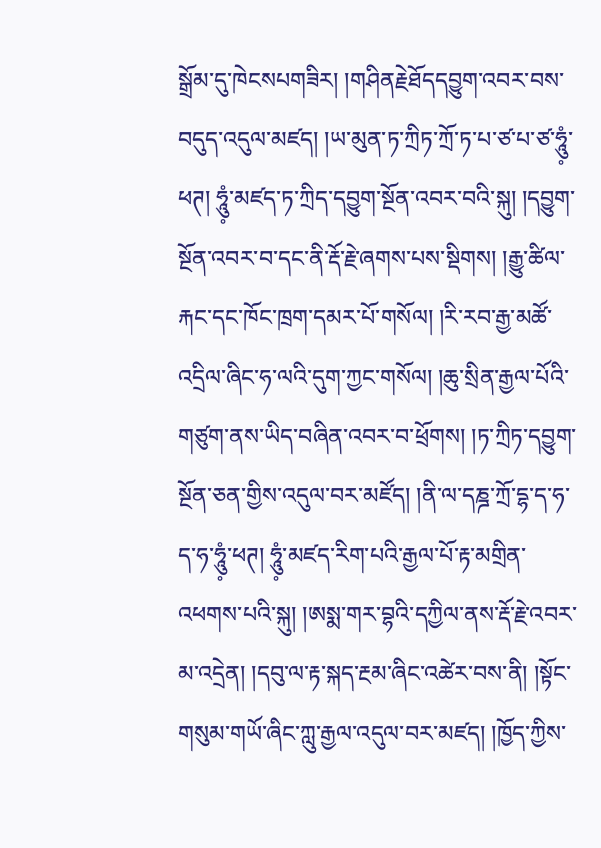སྒྲོམ་དུ་ཁེངསཔགཟིར། །གཤིནརྗེཐོདདབྱུག་འབར་བས་བདུད་འདུལ་མཛད། །ཡ་མུན་ཏ་ཀྲིཏ་ཀྲོ་ཏ་པ་ཙ་པ་ཙ་ཧཱུཾ༷་ཕཊ། ཧཱུཾ༷་མཛད་ཏ་ཀྲིད་དབྱུག་སྔོན་འབར་བའི་སྐུ། །དབྱུག་སྔོན་འབར་བ་དང་ནི་རྡོ་རྗེ་ཞགས་པས་སྡིགས། །རྒྱུ་ཚིལ་རྐང་དང་ཁོང་ཁྲག་དམར་པོ་གསོལ། །རི་རབ་རྒྱ་མཚོ་འདྲིལ་ཞིང་ཧ་ལའི་དུག་ཀྱང་གསོལ། །ཆུ་སྲིན་རྒྱལ་པོའི་གཙུག་ནས་ཡིད་བཞིན་འབར་བ་ཕྲོགས། །ཏ་ཀྲིཏ་དབྱུག་སྔོན་ཅན་གྱིས་འདུལ་བར་མཛོད། །ནི་ལ་དཎྜ་ཀྲོ་དྷ་ད་ཧ་ད་ཧ་ཧཱུཾ༷་ཕཊ། ཧཱུཾ༷་མཛད་རིག་པའི་རྒྱལ་པོ་རྟ་མགྲིན་འཕགས་པའི་སྐུ། །ཨསྨ་གར་བྷའི་དཀྱིལ་ནས་རྡོ་རྗེ་འབར་མ་འདྲེན། །དབུ་ལ་རྟ་སྐད་རྔམ་ཞིང་འཚེར་བས་ནི། །སྟོང་གསུམ་གཡོ་ཞིང་ཀླུ་རྒྱལ་འདུལ་བར་མཛད། །ཁྱོད་ཀྱིས་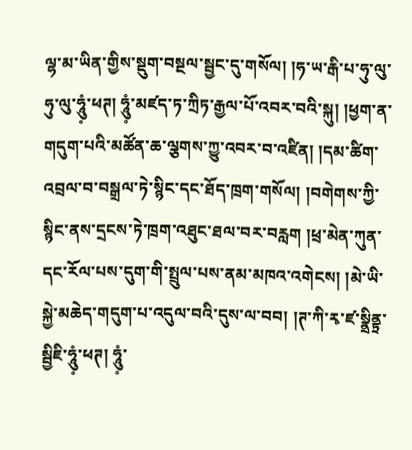ལྷ་མ་ཡིན་གྱིས་སྡུག་བསྔལ་སྦྱང་དུ་གསོལ། །ཧ་ཡ་རྒི་པ་ཧུ་ལུ་ཧུ་ལུ་ཧཱུཾ༷་ཕཊ། ཧཱུཾ༷་མཛད་ཏ་ཀྲིཏ་རྒྱལ་པོ་འབར་བའི་སྐུ། །ཕྱག་ན་གདུག་པའི་མཚོན་ཆ་ལྕགས་ཀྱུ་འབར་བ་འཛིན། །དམ་ཚིག་འབྲལ་བ་བསྒྲལ་ཏེ་སྙིང་དང་ཐོད་ཁྲག་གསོལ། །བགེགས་ཀྱི་སྙིང་ནས་དྲངས་ཏེ་ཁྲག་འཐུང་ཐལ་བར་བརླག །ཕྲ་མེན་ཀུན་དང་རོལ་པས་དུག་གི་སྤྲུལ་པས་ནམ་མཁའ་འགེངས། །མེ་ཡི་སྐྱེ་མཆེད་གདུག་པ་འདུལ་བའི་དུས་ལ་བབ། །ཊ་ཀི་རྭ་ཛ་སྣྲིནྟྲ་སྦྱིཇི་ཧཱུཾ༷་ཕཊ། ཧཱུཾ༷་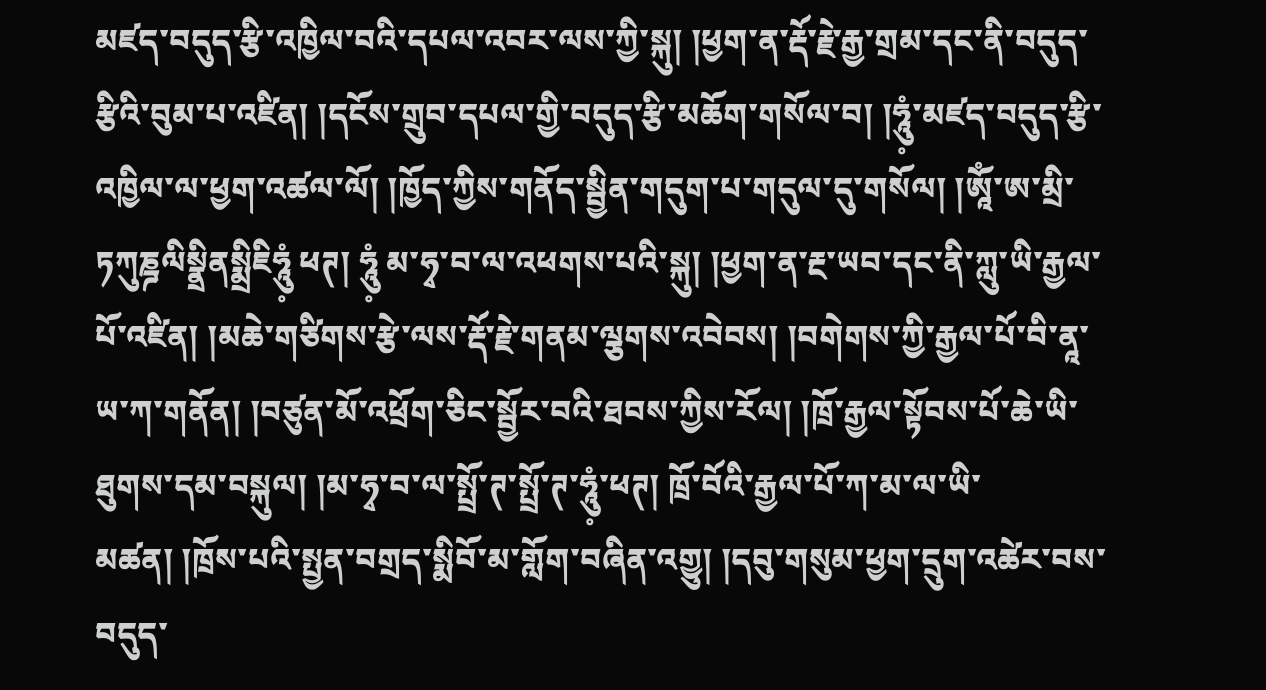མཛད་བདུད་རྩི་འཁྱིལ་བའི་དཔལ་འབར་ལས་ཀྱི་སྐུ། །ཕྱག་ན་རྡོ་རྗེ་རྒྱ་གྲམ་དང་ནི་བདུད་རྩིའི་བུམ་པ་འཛིན། །དངོས་གྲུབ་དཔལ་གྱི་བདུད་རྩི་མཆོག་གསོལ་བ། །ཧཱུཾ༷་མཛད་བདུད་རྩི་འཁྱིལ་ལ་ཕྱག་འཚལ་ལོ། །ཁྱོད་ཀྱིས་གནོད་སྦྱིན་གདུག་པ་གདུལ་དུ་གསོལ། །ཨཱོཾ་ཨ་མྲི་ཏཀུཎྜལིསྣྲིནསྨྲིཇིཧཱུཾ༷ ཕཊ། ཧཱུཾ༷ མ་ཧྭ་བ་ལ་འཕགས་པའི་སྐུ། །ཕྱག་ན་རྔ་ཡབ་དང་ནི་ཀླུ་ཡི་རྒྱལ་པོ་འཛིན། །མཆེ་གཙིགས་རྩེ་ལས་རྡོ་རྗེ་གནམ་ལྕགས་འབེབས། །བགེགས་ཀྱི་རྒྱལ་པོ་བི་ནཱ་ཡ་ཀ་གནོན། །བཙུན་མོ་འཕྲོག་ཅིང་སྦྱོར་བའི་ཐབས་ཀྱིས་རོལ། །ཁྲོ་རྒྱལ་སྟོབས་པོ་ཆེ་ཡི་ཐུགས་དམ་བསྐུལ། །མ་ཧྭ་བ་ལ་སྤྲོ་ཊ་སྤྲོ་ཊ་ཧཱུཾ༷་ཕཊ། ཁྲོ་བོའི་རྒྱལ་པོ་ཀ་མ་ལ་ཡི་མཚན། །ཁྲོས་པའི་སྤྱན་བགྲད་སྨིབོ་མ་གློག་བཞིན་འགྱུ། །དབུ་གསུམ་ཕྱག་དྲུག་འཚེར་བས་བདུད་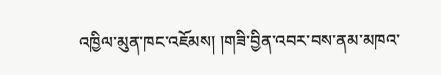འཁྱིལ་མུན་ཁང་འཇོམས། །གཟི་བྱིན་འབར་བས་ནམ་མཁའ་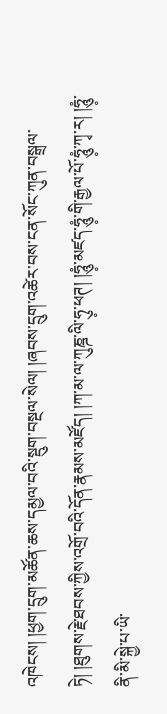འཁེངས། །ཕྱག་དྲུག་མཚོན་ཆས་དམྱལ་བའི་སྡུག་བསྔལ་སེལ། །ཞབས་དྲུག་འཚེར་བས་ངན་སོང་ཀུན་བསྒྲལ་ཏེ། །ཐུགས་རྗེ་ཐབས་ཀྱིས་འགྲོ་བའི་དོན་རྣམས་མཛོད། །ཀ་མ་ལ་ཀུཎྜ་ལི་ཧུ༷་ཕཊ། །ཧཱུཾ༷་མཛད་ཧཱུཾ༷་གི་རྒྱལ་པོ་ཧཱུཾ༷་ཀྭ་ར། །ཧཱུཾ༷་ནི་མི་སྐྱེ་པ་ཡི་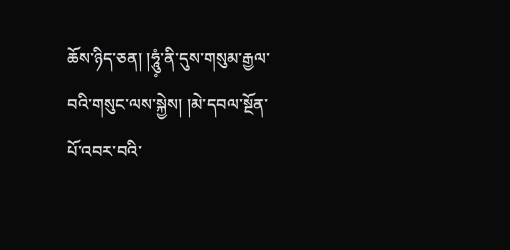ཆོས་ཉིད་ཅན། །ཧཱུཾ༷་ནི་དུས་གསུམ་རྒྱལ་བའི་གསུང་ལས་སྐྱེས། །མེ་དབལ་སྔོན་པོ་འབར་བའི་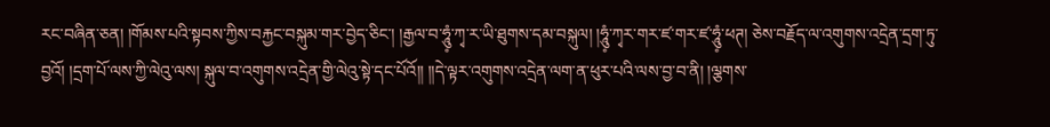རང་བཞིན་ཅན། །གོམས་པའི་སྟབས་ཀྱིས་བརྐྱང་བསྐུམ་གར་བྱེད་ཅིང་། །རྒྱལ་བ་ཧཱུཾ༷་ཀྭ་ར་ཡི་ཐུགས་དམ་བསྐུལ། །ཧཱུཾ༷་ཀྭར་གར་ཛ་གར་ཛ་ཧཱུཾ༷་ཕཊ། ཅེས་བརྗོད་ལ་འགུགས་འདྲེན་དྲག་ཏུ་བྱའོ། །དྲག་པོ་ལས་ཀྱི་ལེའུ་ལས། སྐུལ་བ་འགུགས་འདྲེན་གྱི་ལེའུ་སྟེ་དང་པོའོ།། །།དེ་ལྟར་འགུགས་འདྲེན་ལག་ན་ཕུར་པའི་ལས་བྱ་བ་ནི། །ལྕགས་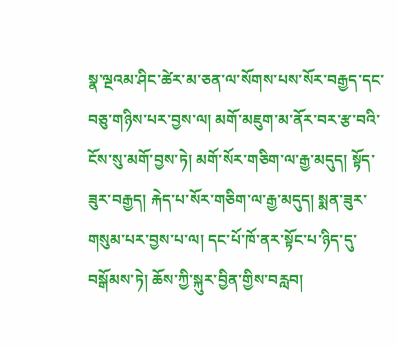སྣ་ལྔའམ་ཤིང་ཚེར་མ་ཅན་ལ་སོགས་པས་སོར་བརྒྱད་དང་བཅུ་གཉིས་པར་བྱས་ལ། མགོ་མཇུག་མ་ནོར་བར་རྩ་བའི་ངོས་སུ་མགོ་བྱས་ཏེ། མགོ་སོར་གཅིག་ལ་རྒྱ་མདུད། སྟོད་ཟུར་བརྒྱད། རྐེད་པ་སོར་གཅིག་ལ་རྒྱ་མདུད། སྨན་ཟུར་གསུམ་པར་བྱས་པ་ལ། དང་པོ་ཁོ་ནར་སྟོང་པ་ཉིད་དུ་བསྒོམས་ཏེ། ཆོས་ཀྱི་སྐུར་བྱིན་གྱིས་བརླབ།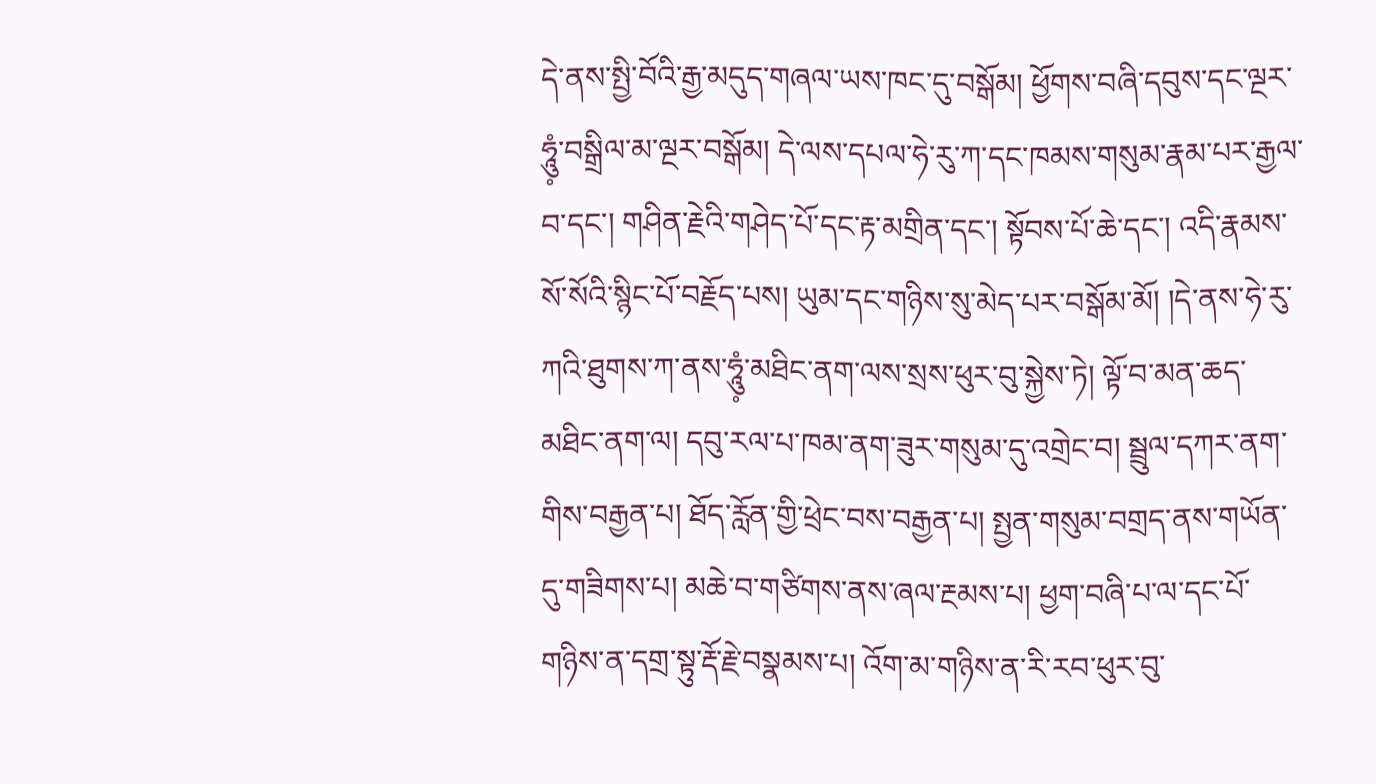དེ་ནས་སྤྱི་བོའི་རྒྱ་མདུད་གཞལ་ཡས་ཁང་དུ་བསྒོམ། ཕྱོགས་བཞི་དབུས་དང་ལྔར་ཧཱུཾ༷་བསྒྲིལ་མ་ལྔར་བསྒོམ། དེ་ལས་དཔལ་ཧེ་རུ་ཀ་དང་ཁམས་གསུམ་རྣམ་པར་རྒྱལ་བ་དང་། གཤིན་རྗེའི་གཤེད་པོ་དང་རྟ་མགྲིན་དང་། སྟོབས་པོ་ཆེ་དང་། འདི་རྣམས་སོ་སོའི་སྙིང་པོ་བརྗོད་པས། ཡུམ་དང་གཉིས་སུ་མེད་པར་བསྒོམ་མོ། །དེ་ནས་ཧེ་རུ་ཀའི་ཐུགས་ཀ་ནས་ཧཱུཾ༷་མཐིང་ནག་ལས་སྲས་ཕུར་བུ་སྐྱེས་ཏེ། ལྟོ་བ་མན་ཆད་མཐིང་ནག་ལ། དབུ་རལ་པ་ཁམ་ནག་ཟུར་གསུམ་དུ་འགྲེང་བ། སྦྲུལ་དཀར་ནག་གིས་བརྒྱན་པ། ཐོད་རློན་གྱི་ཕྲེང་བས་བརྒྱན་པ། སྤྱན་གསུམ་བགྲད་ནས་གཡོན་དུ་གཟིགས་པ། མཆེ་བ་གཙིགས་ནས་ཞལ་རྔམས་པ། ཕྱག་བཞི་པ་ལ་དང་པོ་གཉིས་ན་དགྲ་སྟུ་རྡོ་རྗེ་བསྣམས་པ། འོག་མ་གཉིས་ན་རི་རབ་ཕུར་བུ་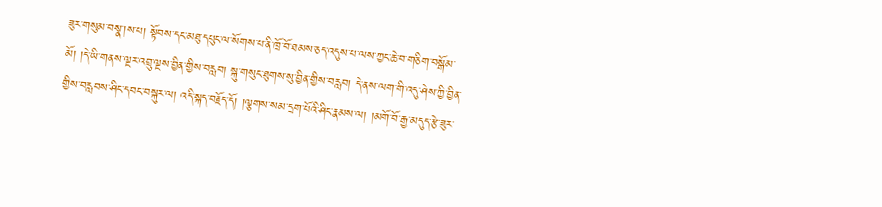ཟུར་གསུམ་བསྣ་།ས་པ། སྟོབས་དང་མཐུ་དཔུང་ལ་སོགས་པ་ནི་ཁྲོ་བོ་ཐམས་ཅད་འདུས་པ་ལས་ཀྱང་ཆེ་བ་གཅིག་བསྒོམ་མོ། །དེ་ཡི་གནས་ལྔར་འབྲུ་ལྔས་བྱིན་གྱིས་བརླབ། སྐུ་གསུང་ཐུགས་སུ་བྱིན་གྱིས་བརླབ། དེ་ནས་ལག་གི་འདུ་ཤེས་ཀྱི་བྱིན་གྱིས་བརླབས་ཤིང་དབང་བསྐུར་ལ། འདི་སྐད་བརྗོད་དོ། །ལྕགས་སམ་དྲག་པོའི་ཤིང་རྣམས་ལ། །མགོ་བོ་རྒྱ་མདུད་རྩེ་ཟུར་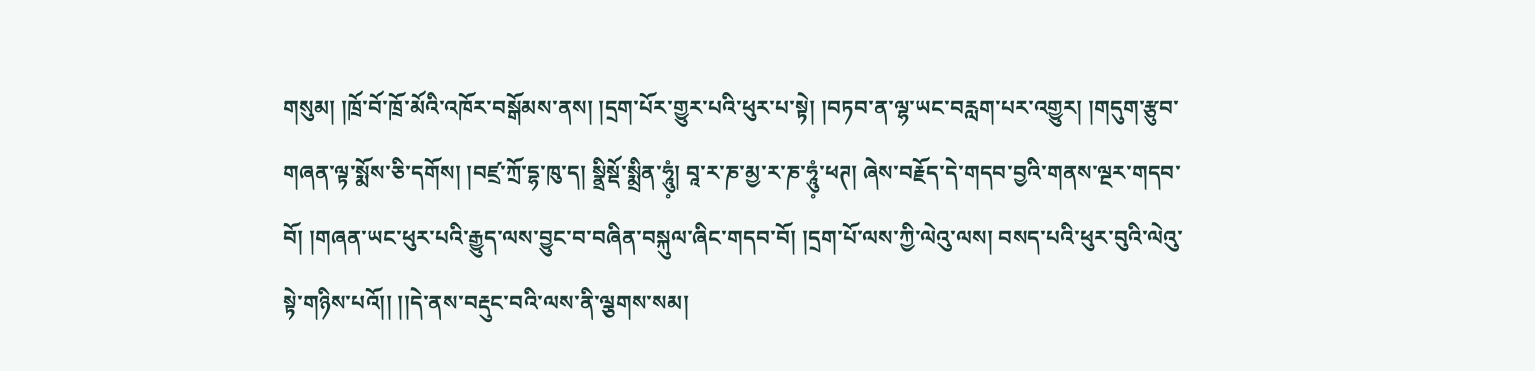གསུམ། །ཁྲོ་བོ་ཁྲོ་མོའི་འཁོར་བསྒོམས་ནས། །དྲག་པོར་གྱུར་པའི་ཕུར་པ་སྟེ། །བཏབ་ན་ལྷ་ཡང་བརླག་པར་འགྱུར། །གདུག་རྩུབ་གཞན་ལྟ་སྨོས་ཅི་དགོས། །བཛྲ་ཀྲོ་དྷ་ཁུ་ད། སྣྲིསྡོ་སྨྲིན་ཧཱུཾ༷། བཱ་ར་ཎ་མྱ་ར་ཎ་ཧཱུཾ༷་ཕཊ། ཞེས་བརྗོད་དེ་གདབ་བྱའི་གནས་ལྔར་གདབ་བོ། །གཞན་ཡང་ཕུར་པའི་རྒྱུད་ལས་བྱུང་བ་བཞིན་བསྐུལ་ཞིང་གདབ་བོ། །དྲག་པོ་ལས་ཀྱི་ལེའུ་ལས། བསད་པའི་ཕུར་བུའི་ལེའུ་སྟེ་གཉིས་པའོ།། །།དེ་ནས་བརྡུང་བའི་ལས་ནི་ལྕགས་སམ།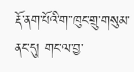རྡོ་ནག་པོའི་ག་་ཁུང་གྲུ་གསུམ་ནང་དུ། གང་ལ་བྱ་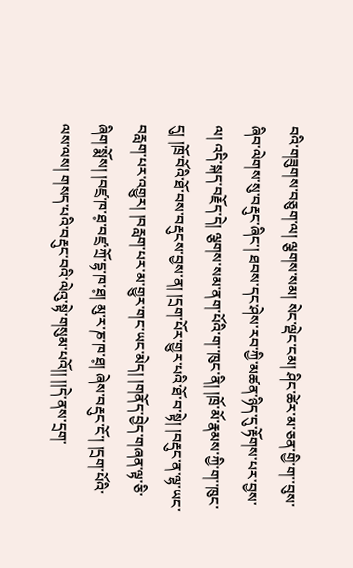བའི་གཟུགས་བཅུག་ལ། ལྕགས་སམ། སེང་ལྡེང་ངམ། ཤིང་ཚེར་མ་ཅན་གྱི་ག་་བུས་ཞིབ་ལེགས་སུ་བརྡུང་ཞིང་། ཐབས་དང་ཤེས་རབ་ཀྱི་མཚན་ཉིད་དུ་རྟོགས་པར་བྱས་ལ། འདི་སྐད་བརྗོད་དེ། ལྕགས་སམ་ནག་པོའི་ག་་ཁུང་ནི། །ཁྲོ་མོ་རྣམས་ཀྱི་ག་་ཁུང་དུ། །ཁྲོ་བོའི་ཐོ་བས་བརྡུངས་བྱས་ན། །དྲག་པོར་གྱུར་པའི་ཐོ་བ་སྟེ། །བརྡུང་ན་ལྷ་ཡང་བརླག་པར་འགྱུར། །བརླག་པར་མ་གྱུར་གང་ཡང་མེད། །གནོད་བྱེད་གཞན་ལྟ་ཅི་ཞིག་སྨོས། །བཛྲ་ཁ་ཐ༷་བཛྲ་ཀྲོ་དྷ་ཁ་ཐ༷། མུ་ར་ཎ་ཁ་ཐ༷། ཞེས་བརྡུང་ངོ་། །དྲག་པོའི་ལས་ལས། གསད་པའི་བརྡུང་བའི་ལེའུ་སྟེ་གསུམ་པའོ།། །།དེ་ནས་དྲག་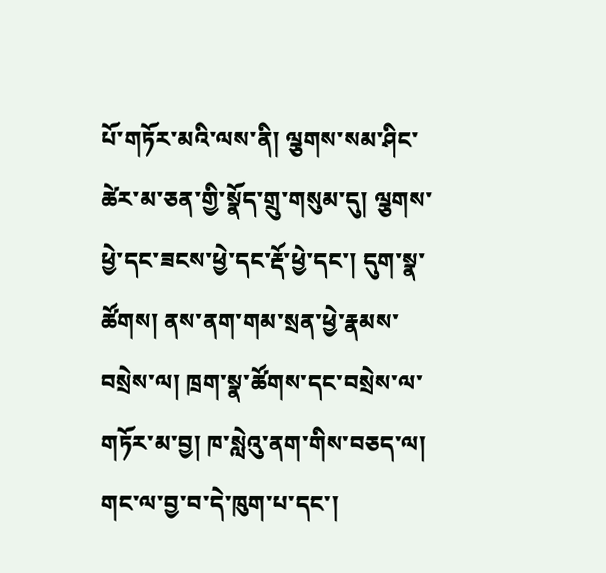པོ་གཏོར་མའི་ལས་ནི། ལྕགས་སམ་ཤིང་ཚེར་མ་ཅན་གྱི་སྣོད་གྲུ་གསུམ་དུ། ལྕགས་ཕྱེ་དང་ཟངས་ཕྱེ་དང་རྡོ་ཕྱེ་དང་། དུག་སྣ་ཚོགས། ནས་ནག་གམ་སྲན་ཕྱེ་རྣམས་བསྲེས་ལ། ཁྲག་སྣ་ཚོགས་དང་བསྲེས་ལ་གཏོར་མ་བྱ། ཁ་སླེའུ་ནག་གིས་བཅད་ལ། གང་ལ་བྱ་བ་དེ་ཁུག་པ་དང་།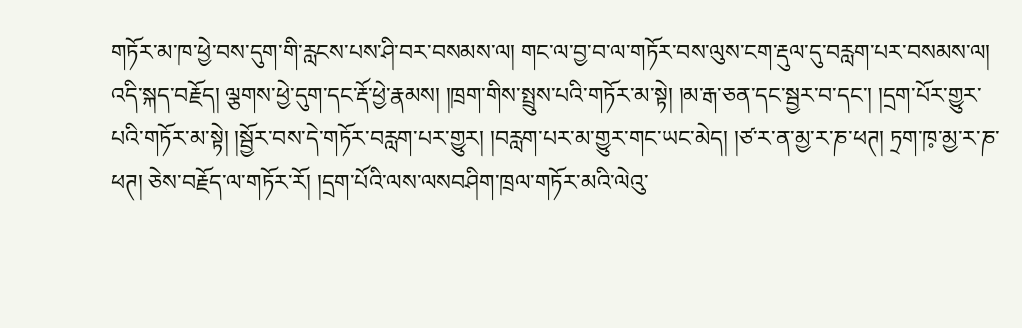གཏོར་མ་ཁ་ཕྱེ་བས་དུག་གི་རླངས་པས་ཤི་བར་བསམས་ལ། གང་ལ་བྱ་བ་ལ་གཏོར་བས་ལུས་ངག་རྡུལ་དུ་བརླག་པར་བསམས་ལ། འདི་སྐད་བརྗོད། ལྕགས་ཕྱེ་དུག་དང་རྡོ་ཕྱེ་རྣམས། །ཁྲག་གིས་སྤྲུས་པའི་གཏོར་མ་སྟེ། །མ་རྒ་ཅན་དང་སྦྱར་བ་དང་། །དྲག་པོར་གྱུར་པའི་གཏོར་མ་སྟེ། །སྦྱོར་བས་དེ་གཏོར་བརླག་པར་གྱུར། །བརླག་པར་མ་གྱུར་གང་ཡང་མེད། །ཙ་ར་ན་མྱ་ར་ཎ་ཕཊ། ཏྲག་ཁ༷་མྱ་ར་ཎ་ཕཊ། ཅེས་བརྗོད་ལ་གཏོར་རོ། །དྲག་པོའི་ལས་ལསབཤིག་ཁྲལ་གཏོར་མའི་ལེའུ་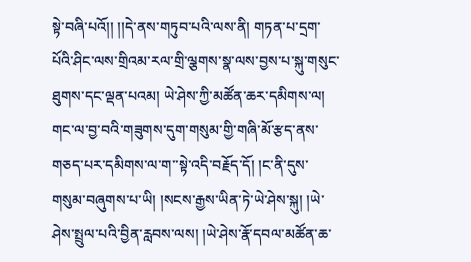སྟེ་བཞི་པའོ།། །།དེ་ནས་གཏུབ་པའི་ལས་ནི། གཏན་པ་དྲག་པོའི་ཤིང་ལས་གྲིའམ་རལ་གྲི་ལྕགས་སྣ་ལས་བྱས་པ་སྐུ་གསུང་ཐུགས་དང་ལྡན་པའམ། ཡེ་ཤེས་ཀྱི་མཚོན་ཆར་དམིགས་ལ། གང་ལ་བྱ་བའི་གཟུགས་དུག་གསུམ་གྱི་གཞི་མོ་རྩད་ནས་གཅད་པར་དམིགས་ལ་ག་་སྟེ་འདི་བརྗོད་དོ། །ང་ནི་དུས་གསུམ་བཞུགས་པ་ཡི། །སངས་རྒྱས་ཡིན་ཏེ་ཡེ་ཤེས་སྐུ། །ཡེ་ཤེས་སྤྲུལ་པའི་བྱིན་རླབས་ལས། །ཡེ་ཤེས་རྣོ་དབལ་མཚོན་ཆ་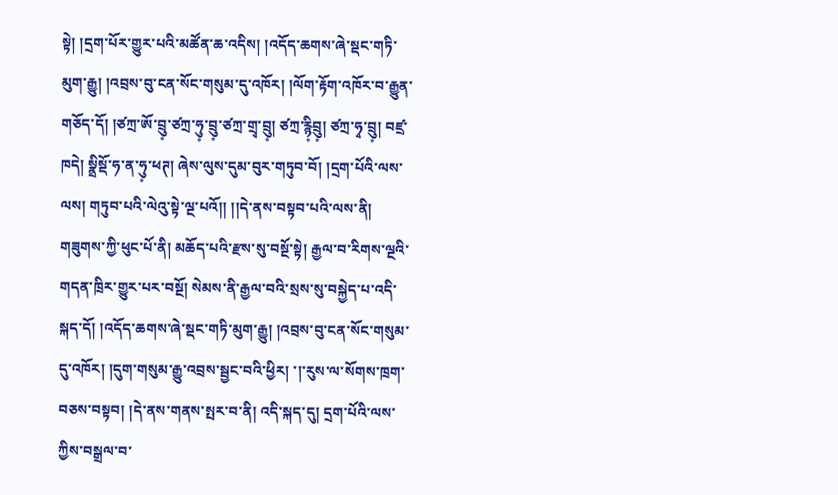སྟེ། །དྲག་པོར་གྱུར་པའི་མཚོན་ཆ་འདིས། །འདོད་ཆགས་ཞེ་སྡང་གཏི་མུག་རྒྱུ། །འབྲས་བུ་ངན་སོང་གསུམ་དུ་འཁོར། །ལོག་རྟོག་འཁོར་བ་རྒྱུན་གཅོད་དོ། །ཙཀྲ་ཨོ་བྲུ༷་ཙཀྲ་ཧུ༷་བྲུ༷་ཙཀྲ་གྲྭ་བྲུ༷། ཙཀྲ་རྙི༷བྲུ༷། ཙཀྲ་ཧྭ་བྲུ༷། བཛྲ་ཁདེ། སྣྲིསྡོ་ཧ་ན་ཧུ༷་ཕཊ། ཞེས་ལུས་དུམ་བུར་གཏུབ་བོ། །དྲག་པོའི་ལས་ལས། གཏུབ་པའི་ལེའུ་སྟེ་ལྔ་པའོ།། །།དེ་ནས་བསྟབ་པའི་ལས་ནི། གཟུགས་ཀྱི་ཕུང་པོ་ནི། མཆོད་པའི་རྫས་སུ་བསྔོ་སྟེ། རྒྱལ་བ་རིགས་ལྔའི་གདན་ཁྲིར་གྱུར་པར་བསྔོ། སེམས་ནི་རྒྱལ་བའི་སྲས་སུ་བསྐྱེད་པ་འདི་སྐད་དོ། །འདོད་ཆགས་ཞེ་སྡང་གཏི་མུག་རྒྱུ། །འབྲས་བུ་ངན་སོང་གསུམ་དུ་འཁོར། །དུག་གསུམ་རྒྱུ་འབྲས་སྦྱང་བའི་ཕྱིར། ་།་རུས་ལ་སོགས་ཁྲག་བཅས་བསྟབ། །དེ་ནས་གནས་སྤར་བ་ནི། འདི་སྐད་དུ། དྲག་པོའི་ལས་ཀྱིས་བསྒྲལ་བ་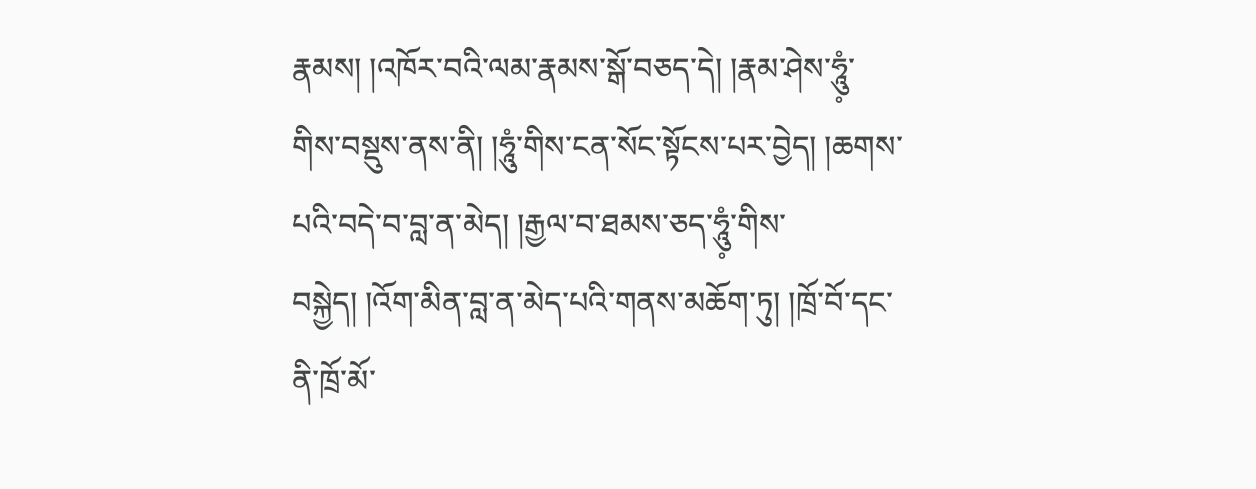རྣམས། །འཁོར་བའི་ལམ་རྣམས་སྒོ་བཅད་དེ། །རྣམ་ཤེས་ཧཱུཾ༷་གིས་བསྡུས་ནས་ནི། །ཧཱུཾ་གིས་ངན་སོང་སྟོངས་པར་བྱེད། །ཆགས་པའི་བདེ་བ་བླ་ན་མེད། །རྒྱལ་བ་ཐམས་ཅད་ཧཱུཾ༷་གིས་བསྐྱེད། །འོག་མིན་བླ་ན་མེད་པའི་གནས་མཆོག་ཏུ། །ཁྲོ་བོ་དང་ནི་ཁྲོ་མོ་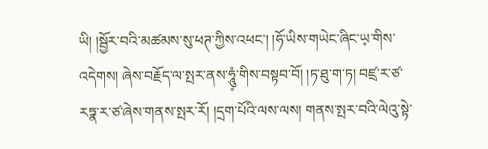ཡི། །སྦྱོར་བའི་མཚམས་སུ་ཕཊ་ཀྱིས་འཕང་། །ཧོ་ཡིས་གཡེང་ཞིང་ཡ༷་གིས་འདེགས། ཞེས་བརྗོད་ལ་སྤར་ནས་ཧཱུཾ༷་གིས་བསྟབ་བོ། །ཏ་ཐུ་ག་ཏ། བཛྲ་ར་ཙ་རཏྣ་ར་ཙ་ཞེས་གནས་སྤར་རོ། །དྲག་པོའི་ལས་ལས། གནས་སྤར་བའི་ལེའུ་སྟེ་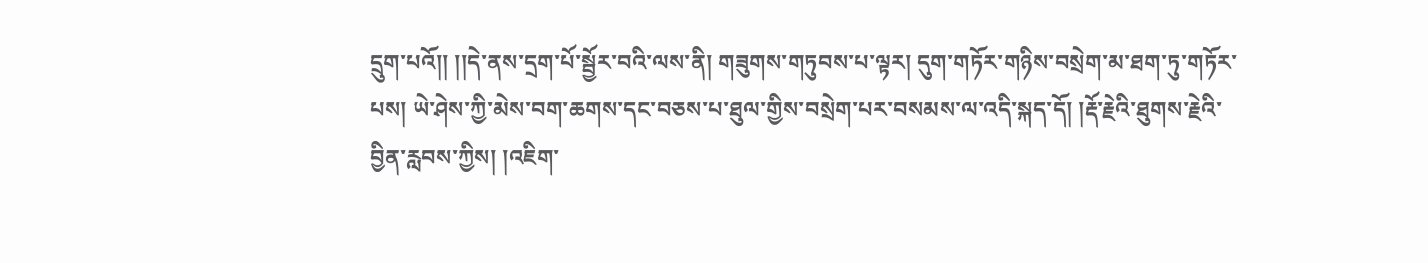དྲུག་པའོ།། །།དེ་ནས་དྲག་པོ་སྦྱོར་བའི་ལས་ནི། གཟུགས་གཏུབས་པ་ལྟར། དུག་གཏོར་གཉིས་བསྲེག་མ་ཐག་ཏུ་གཏོར་པས། ཡེ་ཤེས་ཀྱི་མེས་བག་ཆགས་དང་བཅས་པ་ཐུལ་གྱིས་བསྲེག་པར་བསམས་ལ་འདི་སྐད་དོ། །རྡོ་རྗེའི་ཐུགས་རྗེའི་བྱིན་རླབས་ཀྱིས། །འཇིག་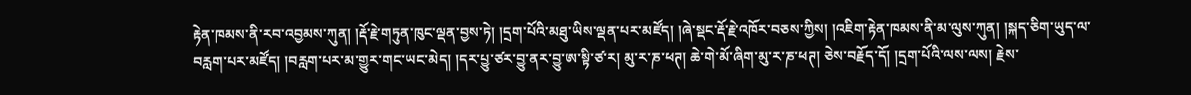རྟེན་ཁམས་ནི་རབ་འབྱམས་ཀུན། །རྡོ་རྗེ་གཏུན་ཁུང་ལྡན་བྱས་ཏེ། །དྲག་པོའི་མཐུ་ཡིས་ལྡན་པར་མཛོད། །ཞེ་སྡང་རྡོ་རྗེ་འཁོར་བཅས་ཀྱིས། །འཇིག་རྟེན་ཁམས་ནི་མ་ལུས་ཀུན། །སྐད་ཅིག་ཡུད་ལ་བརླག་པར་མཛོད། །བརླག་པར་མ་གྱུར་གང་ཡང་མེད། །དར་པྱུ་ཙར་བྱུ་ནར་བྱུ་ཨ་སྟི་ཙ་ར། མུ་ར་ཎ་ཕཊ། ཆེ་གེ་མོ་ཞིག་མུ་ར་ཎ་ཕཊ། ཅེས་བརྗོད་དོ། །དྲག་པོའི་ལས་ལས། རྗེས་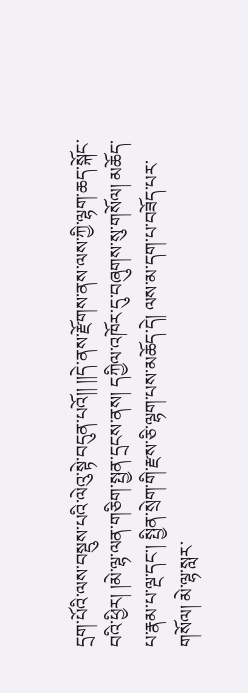དྲག་པོའི་ལས་བསྡུས་པའི་ལེའུ་སྟེ་བདུན་པའོ།། །།དེ་ནས་རྫོགས་ནས་ལས་ཀྱི་ལྷག་ཆད་སྐོང་བའི་ཕྱིར། །མེ་ལྷ་ལན་གཅིག་སྤྱན་དྲངས་ནས། དཀྱིལ་འཁོར་དུ་བཞུགས་སུ་གསོལ། མཆོད་པ་རྣམ་པ་ལྔ་དང་། སྤྱིན་སྲེག་གི་རྫས་ཅི་ལྷག་པས་མཆོད་དེ། ལས་མ་དག་པ་བཟོད་པར་གསོལ། མེ་ལྷ་སླར་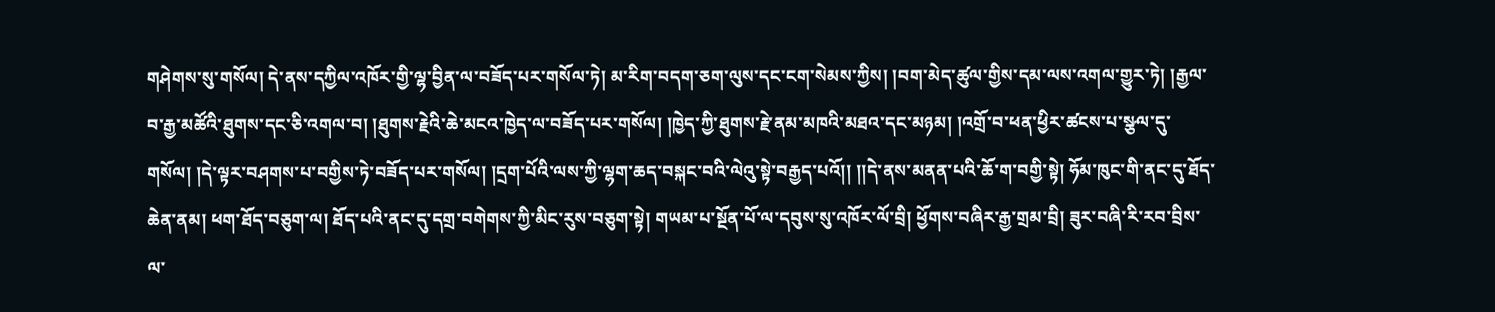གཤེགས་སུ་གསོལ། དེ་ནས་དཀྱིལ་འཁོར་གྱི་ལྷ་བྱིན་ལ་བཟོད་པར་གསོལ་ཏེ། མ་རིག་བདག་ཅག་ལུས་དང་ངག་སེམས་ཀྱིས། །བག་མེད་ཚུལ་གྱིས་དམ་ལས་འགལ་གྱུར་ཏེ། །རྒྱལ་བ་རྒྱ་མཚོའི་ཐུགས་དང་ཅི་འགལ་བ། །ཐུགས་རྗེའི་ཆེ་མངའ་ཁྱེད་ལ་བཟོད་པར་གསོལ། །ཁྱེད་ཀྱི་ཐུགས་རྗེ་ནམ་མཁའི་མཐའ་དང་མཉམ། །འགྲོ་བ་ཕན་ཕྱིར་ཚངས་པ་སྩལ་དུ་གསོལ། །དེ་ལྟར་བཤགས་པ་བགྱིས་ཏེ་བཟོད་པར་གསོལ། །དྲག་པོའི་ལས་ཀྱི་ལྷག་ཆད་བསྐང་བའི་ལེའུ་སྟེ་བརྒྱད་པའོ།། །།དེ་ནས་མནན་པའི་ཆོ་ག་བགྱི་སྟེ། ཧོམ་ཁུང་གི་ནང་དུ་ཐོད་ཆེན་ནམ། ཕག་ཐོད་བཅུག་ལ། ཐོད་པའི་ནང་དུ་དགྲ་བགེགས་ཀྱི་མིང་རུས་བཅུག་སྟེ། གཡམ་པ་སྔོན་པོ་ལ་དབུས་སུ་འཁོར་ལོ་བྲི། ཕྱོགས་བཞིར་རྒྱ་གྲམ་བྲི། ཟུར་བཞི་རི་རབ་བྲིས་ལ་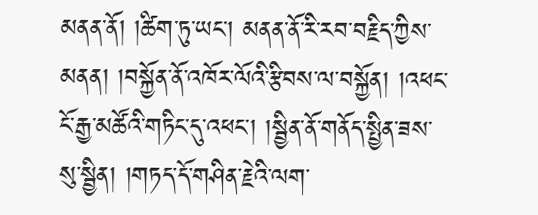མནན་ནོ། །ཚིག་ཏུ་ཡང་། མནན་ནོ་རི་རབ་བརྗིད་ཀྱིས་མནན། །བསྐྱོན་ནོ་འཁོར་ལོའི་རྩིབས་ལ་བསྐྱོན། །འཕང་ངོ་རྒྱ་མཚོའི་གཏིང་དུ་འཕང་། །སྦྱིན་ནོ་གནོད་སྤྱིན་ཟས་སུ་སྦྱིན། །གཏད་དོ་གཤིན་རྗེའི་ལག་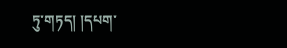ཏུ་གཏད། །དཔག་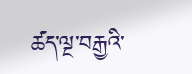ཚད་ལྔ་བརྒྱའི་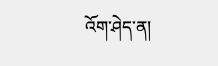འོག་ཤེད་ན།